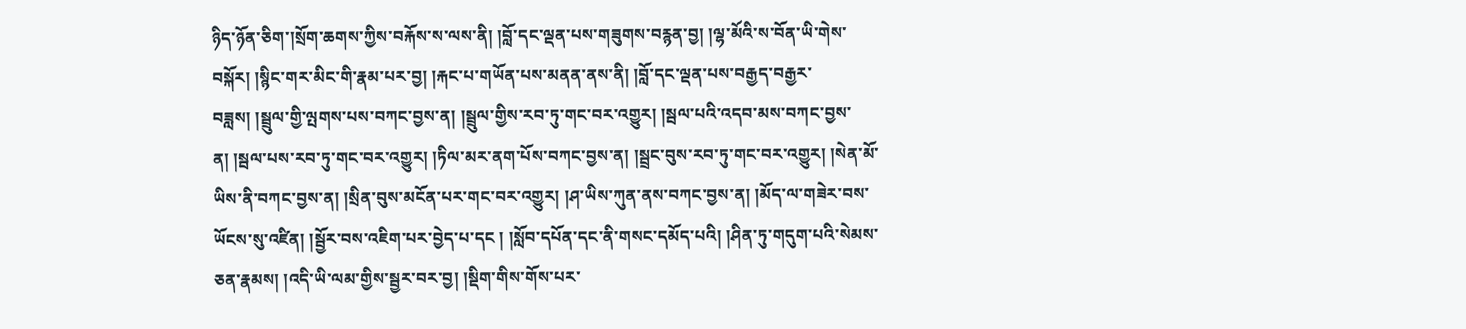ཉིད་ཉོན་ཅིག་།སྲོག་ཆགས་ཀྱིས་བརྐོས་ས་ལས་ནི། །བློ་དང་ལྡན་པས་གཟུགས་བརྙན་བྱ། །ལྷ་མོའི་ས་བོན་ཡི་གེས་བསྐོར། །སྙིང་གར་མིང་གི་རྣམ་པར་བྱ། །རྐང་པ་གཡོན་པས་མནན་ནས་ནི། །བློ་དང་ལྡན་པས་བརྒྱད་བརྒྱར་བཟླས། །སྦྲུལ་གྱི་ལྤགས་པས་བཀང་བྱས་ན། །སྦྲུལ་གྱིས་རབ་ཏུ་གང་བར་འགྱུར། །སྦལ་པའི་འདབ་མས་བཀང་བྱས་ན། །སྦལ་པས་རབ་ཏུ་གང་བར་འགྱུར། །ཏིལ་མར་ནག་པོས་བཀང་བྱས་ན། །སྦྲང་བུས་རབ་ཏུ་གང་བར་འགྱུར། །སེན་མོ་ཡིས་ནི་བཀང་བྱས་ན། །སྲིན་བུས་མངོན་པར་གང་བར་འགྱུར། །ཤ་ཡིས་ཀུན་ནས་བཀང་བྱས་ན། །མོད་ལ་གཟེར་བས་ཡོངས་སུ་འཛིན། །སྦྱོར་བས་འཇིག་པར་བྱེད་པ་དང ། །སློབ་དཔོན་དང་ནི་གསང་དམོད་པའི། །ཤིན་ཏུ་གདུག་པའི་སེམས་ཅན་རྣམས། །འདི་ཡི་ལམ་གྱིས་སྦྱར་བར་བྱ། །སྡིག་གིས་གོས་པར་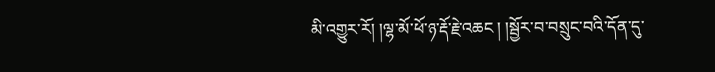མི་འགྱུར་རོ། །ལྷ་མོ་ཕོ་ཉ་རྡོ་རྗེ་འཆང ། །སྦྱོར་བ་བསྲུང་བའི་དོན་དུ་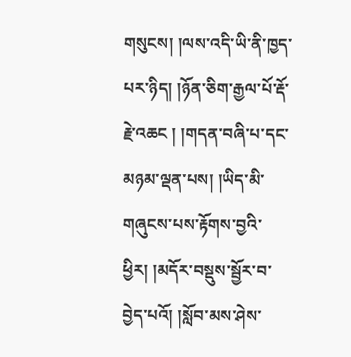གསུངས། །ལས་འདི་ཡི་ནི་ཁྱད་པར་ཉིད། །ཉོན་ཅིག་རྒྱལ་པོ་རྡོ་རྗེ་འཆང ། །གདན་བཞི་པ་དང་མཉམ་ལྡན་པས། །ཡིད་མི་གཞུངས་པས་རྟོགས་བྱའི་ཕྱིར། །མདོར་བསྡུས་སྦྱོར་བ་བྱེད་པའོ། །སློབ་མས་ཤེས་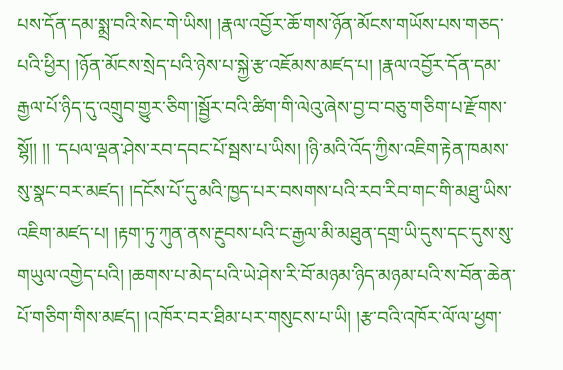པས་དོན་དམ་སྨྲ་བའི་སེང་གེ་ཡིས། །རྣལ་འབྱོར་ཆོ་གས་ཉོན་མོངས་གཡོས་པས་གཅད་པའི་ཕྱིར། །ཉོན་མོངས་སྲེད་པའི་ཉེས་པ་སྐྱེ་རྩ་འཇོམས་མཛད་པ། །རྣལ་འབྱོར་དོན་དམ་རྒྱལ་པོ་ཉིད་དུ་འགྲུབ་གྱུར་ཅིག་།སྦྱོར་བའི་ཚིག་གི་ལེའུ་ཞེས་བྱ་བ་བཅུ་གཅིག་པ་རྫོགས་སྷོ།། །། ་དཔལ་ལྡན་ཤེས་རབ་དབང་པོ་སྦས་པ་ཡིས། །ཉི་མའི་འོད་ཀྱིས་འཇིག་རྟེན་ཁམས་སུ་སྣང་བར་མཛད། །དངོས་པོ་དུ་མའི་ཁྱད་པར་བསགས་པའི་རབ་རིབ་གང་གི་མཐུ་ཡིས་འཇིག་མཛད་པ། །རྟག་ཏུ་ཀུན་ནས་རྔུབས་པའི་ང་རྒྱལ་མི་མཐུན་དགྲ་ཡི་དུས་དང་དུས་སུ་གཡུལ་འགྱེད་པའི། །ཆགས་པ་མེད་པའི་ཡེ་ཤེས་རི་བོ་མཉམ་ཉིད་མཉམ་པའི་ས་བོན་ཆེན་པོ་གཅིག་གིས་མཛད། །འཁོར་བར་ཐིམ་པར་གསུངས་པ་ཡི། །རྩ་བའི་འཁོར་ལོ་ལ་ཕྱག་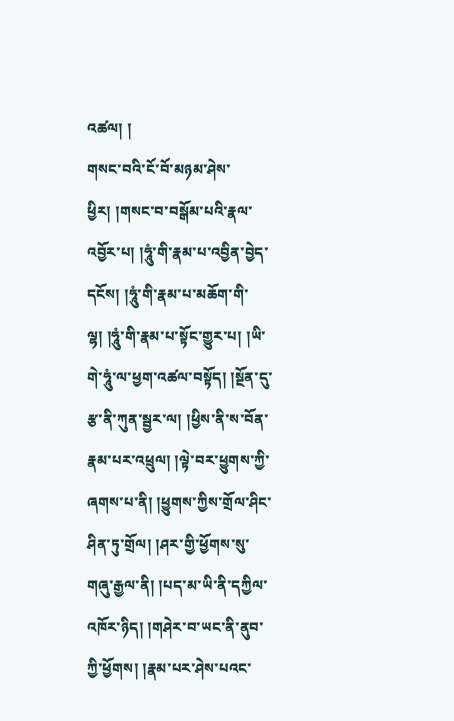འཚལ། །
གསང་བའི་ངོ་བོ་མཉམ་ཤེས་ཕྱིར། །གསང་བ་བསྒོམ་པའི་རྣལ་འབྱོར་པ། །ཧཱུཾ་གི་རྣམ་པ་འབྱིན་བྱེད་དངོས། །ཧཱུཾ་གི་རྣམ་པ་མཆོག་གི་ལྷ། །ཧཱུཾ་གི་རྣམ་པ་སྟོང་གྱུར་པ། །ཡི་གེ་ཧཱུཾ་ལ་ཕྱག་འཚལ་བསྟོད། །སྔོན་དུ་རྩ་ནི་ཀུན་སྦྱར་ལ། །ཕྱིས་ནི་ས་བོན་རྣམ་པར་འཕྲུལ། །ལྟེ་བར་ཕྱུགས་ཀྱི་ཞགས་པ་ནི། །ཕྱུགས་ཀྱིས་གྲོལ་ཤིང་ཤིན་ཏུ་གྲོལ། །ཤར་གྱི་ཕྱོགས་སུ་གཞུ་རྒྱལ་ནི། །པད་མ་ཡི་ནི་དཀྱིལ་འཁོར་ཉིད། །གཤེར་བ་ཡང་ནི་ནུབ་ཀྱི་ཕྱོགས། །རྣམ་པར་ཤེས་པའང་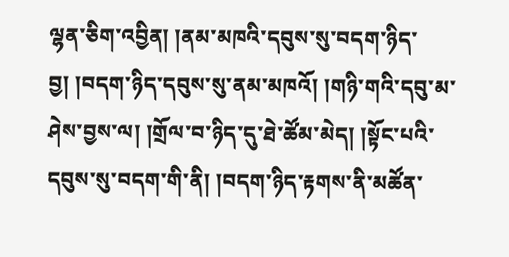ལྷན་ཅིག་འབྱིན། །ནམ་མཁའི་དབུས་སུ་བདག་ཉིད་བྱ། །བདག་ཉིད་དབུས་སུ་ནམ་མཁའོ། །གཉི་གའི་དབུ་མ་ཤེས་བྱས་ལ། །གྲོལ་བ་ཉིད་དུ་ཐེ་ཚོམ་མེད། །སྟོང་པའི་དབུས་སུ་བདག་གི་ནི། །བདག་ཉིད་རྟགས་ནི་མཚོན་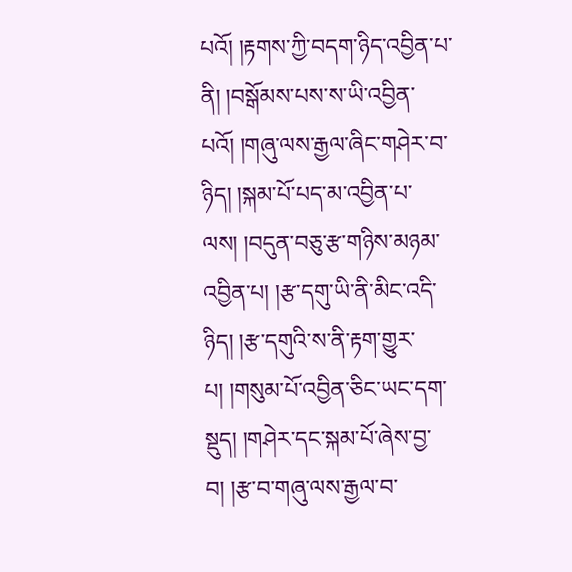པའོ། །རྟགས་ཀྱི་བདག་ཉིད་འབྱིན་པ་ནི། །བསྒོམས་པས་ས་ཡི་འབྱིན་པའོ། །གཞུ་ལས་རྒྱལ་ཞིང་གཤེར་བ་ཉིད། །སྐམ་པོ་པད་མ་འབྱིན་པ་ལས། །བདུན་བཅུ་རྩ་གཉིས་མཉམ་འབྱིན་པ། །རྩ་དགུ་ཡི་ནི་མིང་འདི་ཉིད། །རྩ་དགུའི་ས་ནི་རྟག་གྱུར་པ། །གསུམ་པོ་འབྱིན་ཅིང་ཡང་དག་སྡུད། །གཤེར་དང་སྐམ་པོ་ཞེས་བྱ་བ། །རྩ་བ་གཞུ་ལས་རྒྱལ་བ་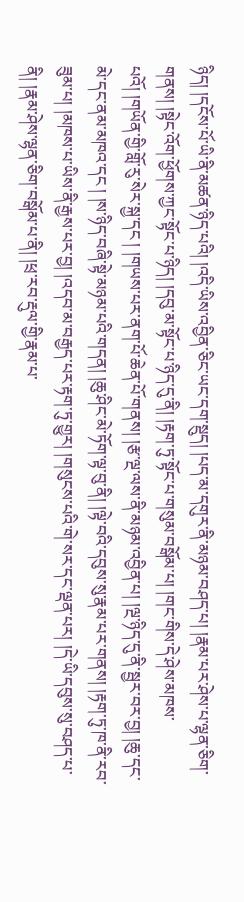ཉིད། །དངོས་པོ་ཡི་ནི་མཚན་ཉིད་པའི། །འདི་ཡིས་འབྱིན་ཅིང་ཡང་དག་སྡུད། །པད་མ་དགུར་ནི་མཉམ་བཤད་པ། །རྣམ་པར་ཤེས་པ་ལྷན་ཅིག་གནས། །སྟེང་འོག་ཕྱོགས་ཀྱང་སྟོང་པ་ཉིད། །དབུ་མ་སྟོང་པ་ཉིད་དུ་ནི། །རྟག་ཏུ་སྟོང་པ་གསུམ་བསྒོམ་པ། །གང་གིས་དེ་ཤེས་མཁས་པའོ། །གཡོན་གྱི་གློ་རུ་སེར་སྐྱ་དང ། །གཡས་པར་ནག་པོ་ཆེན་པོ་གནས། །རྩ་ལྔ་ལས་ནི་མཉམ་འབྱིན་པ། །ལྔ་ཉིད་དུ་ནི་སྦྱར་བར་བྱ། །ཆུ་དང་མེ་དང་ནམ་མཁའ་དང ། །ས་ཉིད་བཞི་སྟེ་མཉམ་པའི་གདན། །ཆུ་ཤིང་མེ་ཏོག་ལྟ་བུ་ནི། །ལྟེ་བའི་དབུས་སུ་རྣམ་པར་གནས། །རྟག་ཏུ་ཁ་ནི་རབ་ཟུམ་པ། །མཁས་པ་ཡིས་ནི་རྒྱས་པར་བྱ། །འདབ་མ་བརྒྱད་པར་རྟག་ཏུ་གྱུར། །གསུངས་པའི་གེ་སར་དང་ལྡན་པར། །དེ་ཡི་དབུས་སུ་བཤད་པ་ནི། །རྣམ་ཤེས་ལྷན་ཅིག་བསྒོམ་པ་ནི། །ཕྲ་རབ་རྡུལ་གྱི་རྣམ་པ་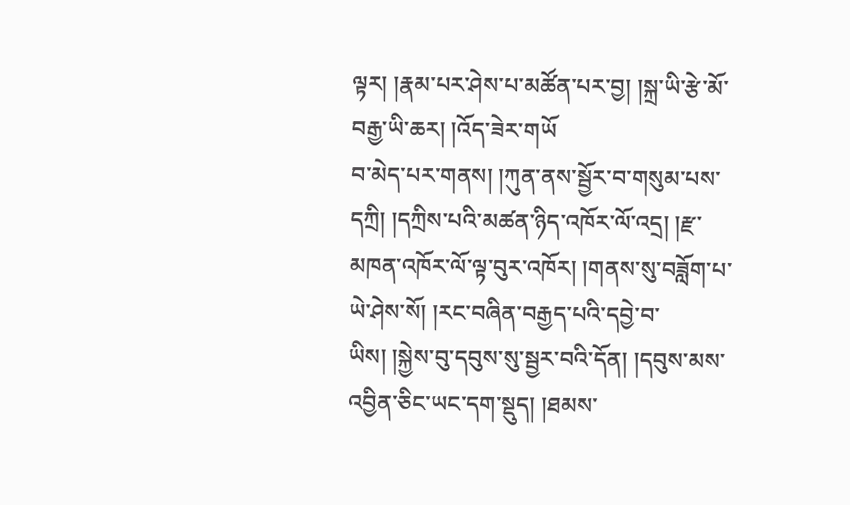ལྟར། །རྣམ་པར་ཤེས་པ་མཚོན་པར་བྱ། །སྐྲ་ཡི་རྩེ་མོ་བརྒྱ་ཡི་ཆར། །འོད་ཟེར་གཡོ
བ་མེད་པར་གནས། །ཀུན་ནས་སྦྱོར་བ་གསུམ་པས་དཀྲི། །དཀྲིས་པའི་མཚན་ཉིད་འཁོར་ལོ་འདྲ། །རྫ་མཁན་འཁོར་ལོ་ལྟ་བུར་འཁོར། །གནས་སུ་བཟློག་པ་ཡེ་ཤེས་སོ། །རང་བཞིན་བརྒྱད་པའི་དབྱེ་བ་ཡིས། །སྐྱེས་བུ་དབུས་སུ་སྦྱར་བའི་དོན། །དབུས་མས་འབྱིན་ཅིང་ཡང་དག་སྡུད། །ཐམས་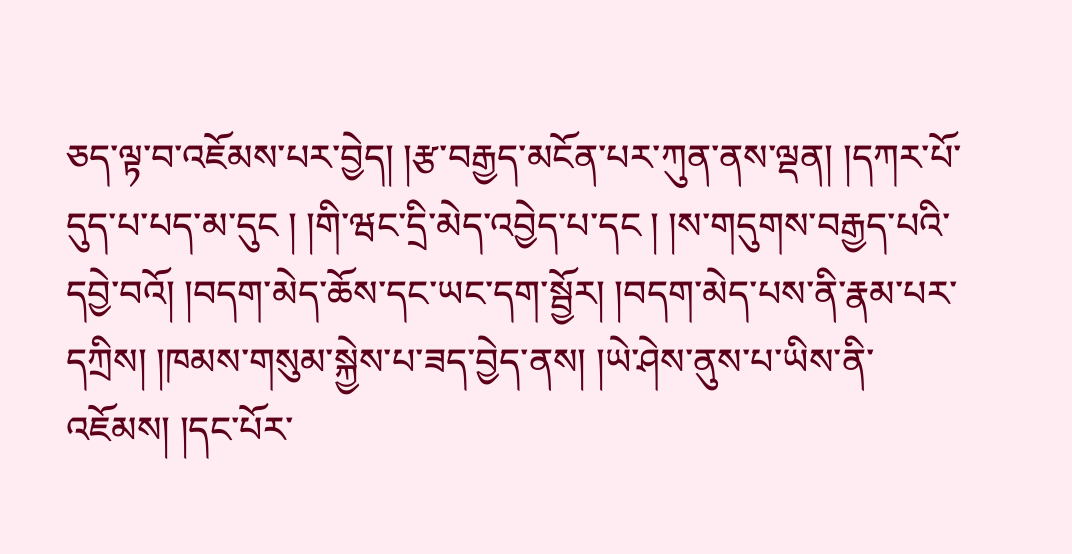ཅད་ལྟ་བ་འཇོམས་པར་བྱེད། །རྩ་བརྒྱད་མངོན་པར་ཀུན་ནས་ལྡན། །དཀར་པོ་དུད་པ་པད་མ་དུང ། །གི་ཝང་དྲི་མེད་འབྱེད་པ་དང ། །ས་གདུགས་བརྒྱད་པའི་དབྱེ་བའོ། །བདག་མེད་ཆོས་དང་ཡང་དག་སྦྱོར། །བདག་མེད་པས་ནི་རྣམ་པར་དཀྲིས། །ཁམས་གསུམ་སྐྱེས་པ་ཟད་བྱེད་ནས། །ཡེ་ཤེས་ནུས་པ་ཡིས་ནི་འཇོམས། །དང་པོར་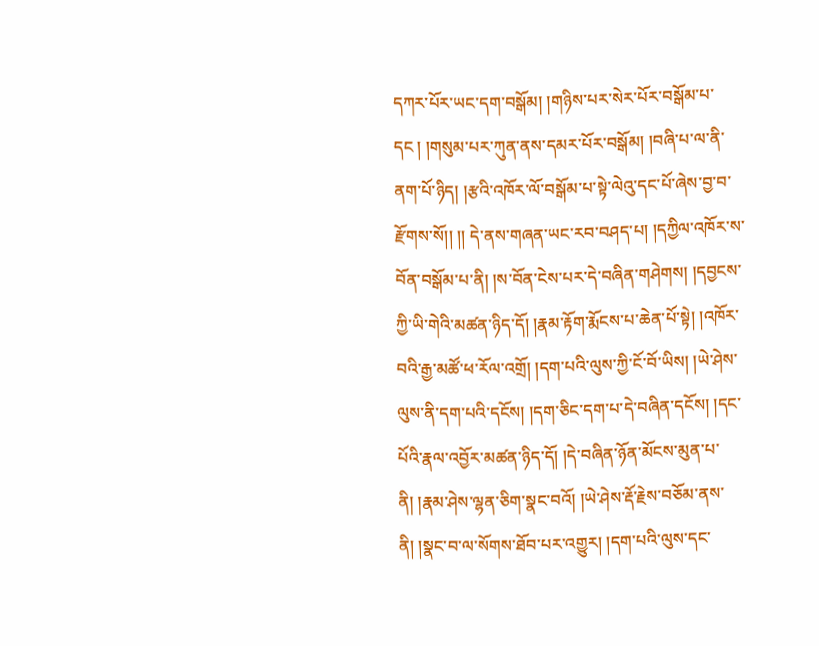དཀར་པོར་ཡང་དག་བསྒོམ། །གཉིས་པར་སེར་པོར་བསྒོམ་པ་དང ། །གསུམ་པར་ཀུན་ནས་དམར་པོར་བསྒོམ། །བཞི་པ་ལ་ནི་ནག་པོ་ཉིད། །རྩའི་འཁོར་ལོ་བསྒོམ་པ་སྟེ་ལེའུ་དང་པོ་ཞེས་བྱ་བ་རྫོགས་སོ།། །། དེ་ནས་གཞན་ཡང་རབ་བཤད་པ། །དཀྱིལ་འཁོར་ས་བོན་བསྒོམ་པ་ནི། །ས་བོན་ངེས་པར་དེ་བཞིན་གཤེགས། །དབྱངས་ཀྱི་ཡི་གེའི་མཚན་ཉིད་དོ། །རྣམ་རྟོག་རྨོངས་པ་ཆེན་པོ་སྟེ། །འཁོར་བའི་རྒྱ་མཚོ་ཕ་རོལ་འགྲོ། །དག་པའི་ལུས་ཀྱི་ངོ་བོ་ཡིས། །ཡེ་ཤེས་ལུས་ནི་དག་པའི་དངོས། །དག་ཅིང་དག་པ་དེ་བཞིན་དངོས། །དང་པོའི་རྣལ་འབྱོར་མཚན་ཉིད་དོ། །དེ་བཞིན་ཉོན་མོངས་མུན་པ་ནི། །རྣམ་ཤེས་ལྷན་ཅིག་སྣང་བའོ། །ཡེ་ཤེས་རྡོ་རྗེས་བཅོམ་ནས་ནི། །སྣང་བ་ལ་སོགས་ཐོབ་པར་འགྱུར། །དག་པའི་ལུས་དང་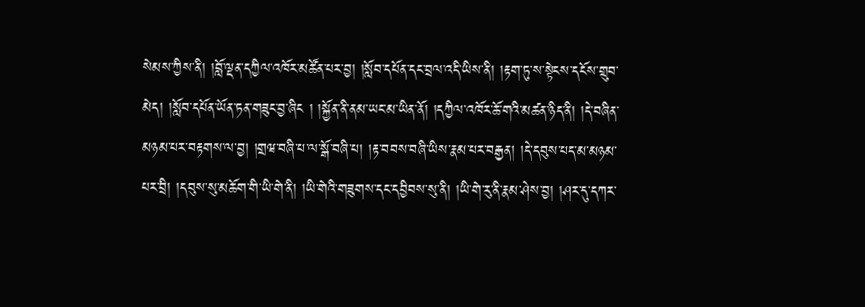སེམས་ཀྱིས་ནི། །བློ་ལྡན་དཀྱིལ་འཁོར་མཚོན་པར་བྱ། །སློབ་དཔོན་དང་བྲལ་འདི་ཡིས་ནི། །རྟག་ཏུ་ས་སྟེངས་དངོས་གྲུབ་མེད། །སློབ་དཔོན་ཡོན་ཏན་གཟུང་བྱ་ཞིང ། །སྐྱོན་ནི་ནམ་ཡང་མ་ཡིན་ནོ། །དཀྱིལ་འཁོར་ཆོ་གའི་མཚན་ཉིད་ནི། །དེ་བཞིན་མཉམ་པར་བརྟགས་ལ་བྱ། །གྲཝ་བཞི་པ་ལ་སྒོ་བཞི་པ། །རྟ་བབས་བཞི་ཡིས་རྣམ་པར་བརྒྱན། །དེ་དབུས་པད་མ་མཉམ་པར་བྲི། །དབུས་སུ་མཆོག་གི་ཡི་གེ་ནི། །ཡི་གེའི་གཟུགས་དང་དབྱིབས་སུ་ནི། །ཡི་གེ་རུ་ནི་རྣམ་ཤེས་བྱ། །ཤར་དུ་དཀར་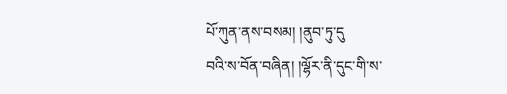པོ་ཀུན་ནས་བསམ། །ནུབ་ཏུ་དུ
བའི་ས་བོན་བཞིན། །ལྷོར་ནི་དུང་གི་ས་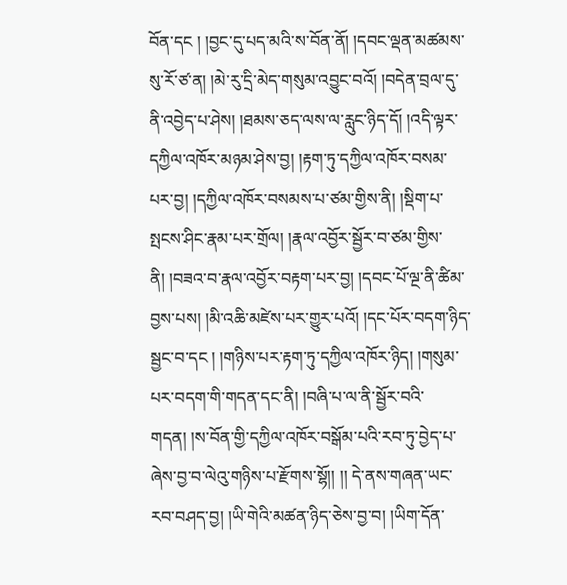བོན་དང ། །བྱང་དུ་པད་མའི་ས་བོན་ནོ། །དབང་ལྡན་མཚམས་སུ་རོ་ཙ་ན། །མེ་རུ་དྲི་མེད་གསུམ་འབྱུང་བའོ། །བདེན་བྲལ་དུ་ནི་འབྱེད་པ་ཤེས། །ཐམས་ཅད་ལས་ལ་རླུང་ཉིད་དོ། །འདི་ལྟར་དཀྱིལ་འཁོར་མཉམ་ཤེས་བྱ། །རྟག་ཏུ་དཀྱིལ་འཁོར་བསམ་པར་བྱ། །དཀྱིལ་འཁོར་བསམས་པ་ཙམ་གྱིས་ནི། །སྡིག་པ་སྤངས་ཤིང་རྣམ་པར་གྲོལ། །རྣལ་འབྱོར་སྦྱོར་བ་ཙམ་གྱིས་ནི། །བཟའ་བ་རྣལ་འབྱོར་བརྟག་པར་བྱ། །དབང་པོ་ལྔ་ནི་ཚིམ་བྱས་པས། །མི་འཆི་མཛེས་པར་གྱུར་པའོ། །དང་པོར་བདག་ཉིད་སྦྱང་བ་དང ། །གཉིས་པར་རྟག་ཏུ་དཀྱིལ་འཁོར་ཉིད། །གསུམ་པར་བདག་གི་གདན་དང་ནི། །བཞི་པ་ལ་ནི་སྦྱོར་བའི་གདན། །ས་བོན་གྱི་དཀྱིལ་འཁོར་བསྒོམ་པའི་རབ་ཏུ་བྱེད་པ་ཞེས་བྱ་བ་ལེའུ་གཉིས་པ་རྫོགས་སྷོ།། །། དེ་ནས་གཞན་ཡང་རབ་བཤད་བྱ། །ཡི་གེའི་མཚན་ཉིད་ཅེས་བྱ་བ། །ཡིག་དོན་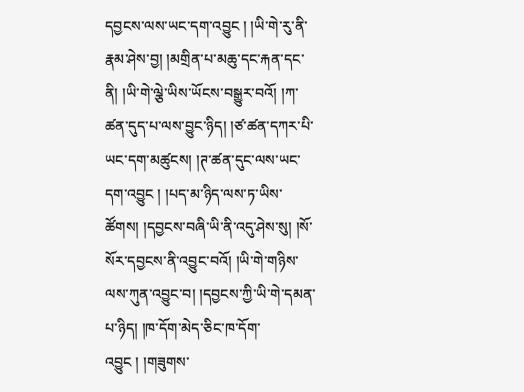དབྱངས་ལས་ཡང་དག་འབྱུང ། །ཡི་གེ་རུ་ནི་རྣམ་ཤེས་བྱ། །མགྲིན་པ་མཆུ་དང་རྐན་དང་ནི། །ཡི་གེ་ལྕེ་ཡིས་ཡོངས་བསྒྱུར་བའོ། །ཀ་ཚན་དུད་པ་ལས་བྱུང་ཉིད། །ཙ་ཚན་དཀར་པི་ཡང་དག་མཚུངས། །ཊ་ཚན་དུང་ལས་ཡང་དག་འབྱུང ། །པད་མ་ཉིད་ལས་ཏ་ཡིས་ཚོགས། །དབྱངས་བཞི་ཡི་ནི་འདུ་ཤེས་སུ། །སོ་སོར་དབྱངས་ནི་འབྱུང་བའོ། །ཡི་གེ་གཉིས་ལས་ཀུན་འབྱུང་བ། །དབྱངས་ཀྱི་ཡི་གེ་དམན་པ་ཉིད། །ཁ་དོག་མེད་ཅིང་ཁ་དོག་འབྱུང ། །གཟུགས་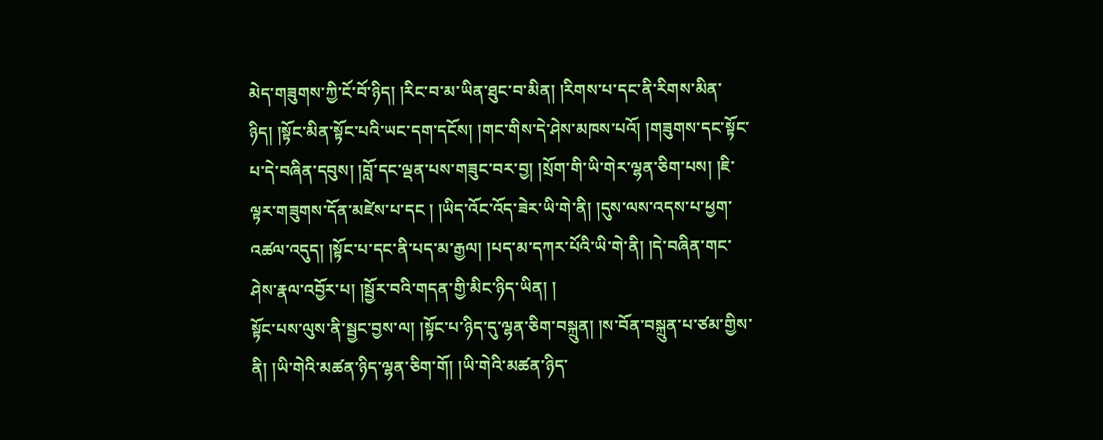མེད་གཟུགས་ཀྱི་ངོ་བོ་ཉིད། །རིང་བ་མ་ཡིན་ཐུང་བ་མིན། །རིགས་པ་དང་ནི་རིགས་མིན་ཉིད། །སྟོང་མིན་སྟོང་པའི་ཡང་དག་དངོས། །གང་གིས་དེ་ཤེས་མཁས་པའོ། །གཟུགས་དང་སྟོང་པ་དེ་བཞིན་དབུས། །བློ་དང་ལྡན་པས་གཟུང་བར་བྱ། །སྲོག་གི་ཡི་གེར་ལྷན་ཅིག་པས། །ཇི་ལྟར་གཟུགས་དོན་མཛེས་པ་དང ། །ཡིད་འོང་འོད་ཟེར་ཡི་གེ་ནི། །དུས་ལས་འདས་པ་ཕྱག་འཚལ་འདུད། །སྟོང་པ་དང་ནི་པད་མ་རྒྱལ། །པད་མ་དཀར་པོའི་ཡི་གེ་ནི། །དེ་བཞིན་གང་ཤེས་རྣལ་འབྱོར་པ། །སྦྱོར་བའི་གདན་གྱི་མིང་ཉིད་ཡིན། །
སྟོང་པས་ལུས་ནི་སྦྱང་བྱས་ལ། །སྟོང་པ་ཉིད་དུ་ལྷན་ཅིག་བསྐྲུན། །ས་བོན་བསྐྲུན་པ་ཙམ་གྱིས་ནི། །ཡི་གེའི་མཚན་ཉིད་ལྷན་ཅིག་གོ། །ཡི་གེའི་མཚན་ཉིད་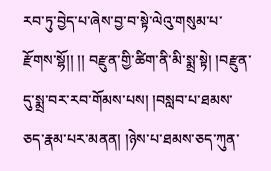རབ་ཏུ་བྱེད་པ་ཞེས་བྱ་བ་སྟེ་ལེའུ་གསུམ་པ་རྫོགས་སྷོ།། །། བརྫུན་གྱི་ཚིག་ནི་མི་སྨྲ་སྟེ། །བརྫུན་དུ་སྨྲ་བར་རབ་གོམས་པས། །བསླབ་པ་ཐམས་ཅད་རྣམ་པར་མནན། །ཉེས་པ་ཐམས་ཅད་ཀུན་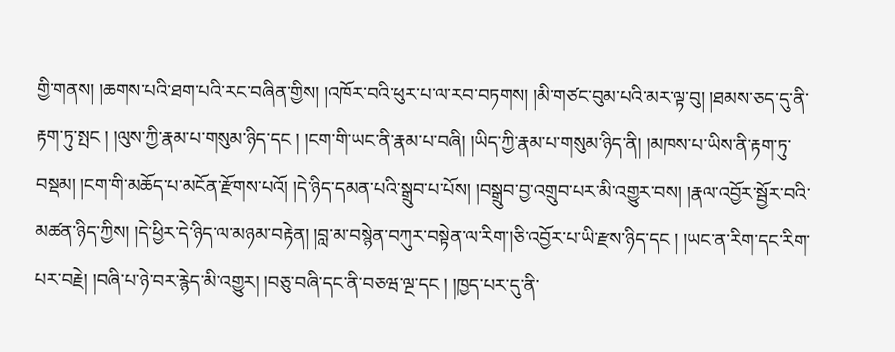གྱི་གནས། །ཆགས་པའི་ཐག་པའི་རང་བཞིན་གྱིས། །འཁོར་བའི་ཕུར་པ་ལ་རབ་བཏགས། །མི་གཙང་བུམ་པའི་མར་ལྟ་བུ། །ཐམས་ཅད་དུ་ནི་རྟག་ཏུ་སྤང ། །ལུས་ཀྱི་རྣམ་པ་གསུམ་ཉིད་དང ། །ངག་གི་ཡང་ནི་རྣམ་པ་བཞི། །ཡིད་ཀྱི་རྣམ་པ་གསུམ་ཉིད་ནི། །མཁས་པ་ཡིས་ནི་རྟག་ཏུ་བསྡམ། །ངག་གི་མཆོད་པ་མངོན་རྫོགས་པའོ། །དེ་ཉིད་དམན་པའི་སྒྲུབ་པ་པོས། །བསྒྲུབ་བྱ་འགྲུབ་པར་མི་འགྱུར་བས། །རྣལ་འབྱོར་སྦྱོར་བའི་མཚན་ཉིད་ཀྱིས། །དེ་ཕྱིར་དེ་ཉིད་ལ་མཉམ་བརྟེན། །བླ་མ་བསྙེན་བཀུར་བསྟེན་ལ་རིག་།ཅི་འབྱོར་པ་ཡི་རྫས་ཉིད་དང ། །ཡང་ན་རིག་དང་རིག་པར་བརྗེ། །བཞི་པ་ཉེ་བར་རྙེད་མི་འགྱུར། །བཅུ་བཞི་དང་ནི་བཅཝ་ལྔ་དང ། །ཁྱད་པར་དུ་ནི་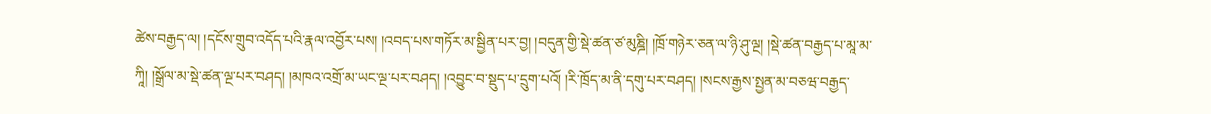ཚེས་བརྒྱད་ལ། །དངོས་གྲུབ་འདོད་པའི་རྣལ་འབྱོར་པས། །འབད་པས་གཏོར་མ་སྦྱིན་པར་བྱ། །བདུན་གྱི་སྡེ་ཚན་ཙ་མུཎྜི། །ཁྲོ་གཉེར་ཅན་ལ་ཉི་ཤུ་ལྔ། །སྡེ་ཚན་བརྒྱད་པ་མཱ་མ་ཀཱི། །སྒྲོལ་མ་སྡེ་ཚན་ལྔ་པར་བཤད། །མཁའ་འགྲོ་མ་ཡང་ལྔ་པར་བཤད། །འབྱུང་བ་སྡུད་པ་དྲུག་པའོ། །རི་ཁྲོད་མ་ནི་དགུ་པར་བཤད། །སངས་རྒྱས་སྤྱན་མ་བཅཝ་བརྒྱད་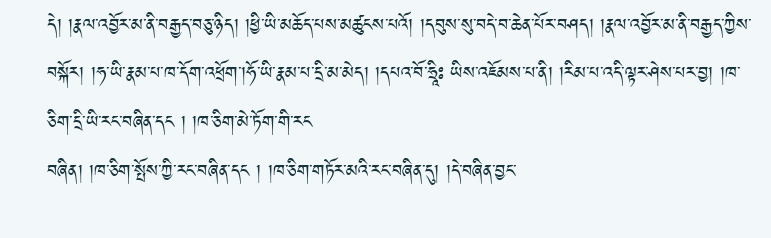དེ། །རྣལ་འབྱོར་མ་ནི་བརྒྱད་བཅུ་ཉིད། །ཕྱི་ཡི་མཆོད་པས་མཚུངས་པའོ། །དབུས་སུ་བདེ་བ་ཆེན་པོར་བཤད། །རྣལ་འབྱོར་མ་ནི་བརྒྱད་ཀྱིས་བསྐོར། །ཧ་ཡི་རྣམ་པ་ཁ་དོག་འཕྲོག་།ཧོ་ཡི་རྣམ་པ་དྲི་མ་མེད། །དཔའ་བོ་ཧྲཱིཿ ཡིས་འཇོམས་པ་ནི། །རིམ་པ་འདི་ལྟར་ཤེས་པར་བྱ། །ཁ་ཅིག་དྲི་ཡི་རང་བཞིན་དང ། །ཁ་ཅིག་མེ་ཏོག་གི་རང
བཞིན། །ཁ་ཅིག་སྤོས་ཀྱི་རང་བཞིན་དང ། །ཁ་ཅིག་གཏོར་མའི་རང་བཞིན་དུ། །དེ་བཞིན་བྱང་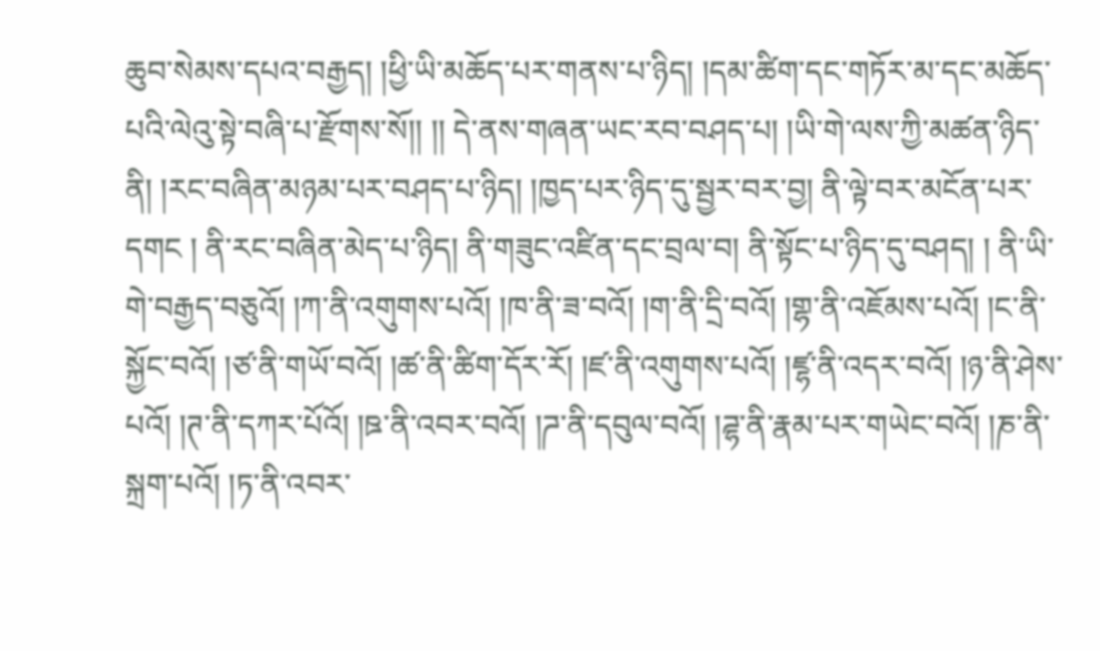ཆུབ་སེམས་དཔའ་བརྒྱད། །ཕྱི་ཡི་མཆོད་པར་གནས་པ་ཉིད། །དམ་ཚིག་དང་གཏོར་མ་དང་མཆོད་པའི་ལེའུ་སྟེ་བཞི་པ་རྫོགས་སོ།། །། དེ་ནས་གཞན་ཡང་རབ་བཤད་པ། །ཡི་གེ་ལས་ཀྱི་མཚན་ཉིད་ནི། །རང་བཞིན་མཉམ་པར་བཤད་པ་ཉིད། །ཁྱད་པར་ཉིད་དུ་སྦྱར་བར་བྱ། ནི་ལྟེ་བར་མངོན་པར་དགང ། ནི་རང་བཞིན་མེད་པ་ཉིད། ནི་གཟུང་འཛིན་དང་བྲལ་བ། ནི་སྟོང་པ་ཉིད་དུ་བཤད། ། ནི་ཡི་གེ་བརྒྱད་བཅུའོ། །ཀ་ནི་འགུགས་པའོ། །ཁ་ནི་ཟ་བའོ། །ག་ནི་དྲི་བའོ། །གྷ་ནི་འཇོམས་པའོ། །ང་ནི་སྐྱོང་བའོ། །ཙ་ནི་གཡོ་བའོ། །ཚ་ནི་ཚིག་དོར་རོ། །ཛ་ནི་འགུགས་པའོ། །ཛྷ་ནི་འདར་བའོ། །ཉ་ནི་ཤེས་པའོ། །ཊ་ནི་དཀར་པོའོ། །ཋ་ནི་འབར་བའོ། །ཌ་ནི་དབུལ་བའོ། །ཌྷ་ནི་རྣམ་པར་གཡེང་བའོ། །ཎ་ནི་སྐྲག་པའོ། །ཏ་ནི་འབར་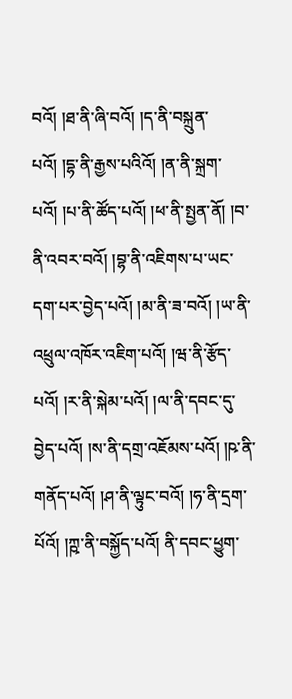བའོ། །ཐ་ནི་ཞི་བའོ། །ད་ནི་བསྐྲུན་པའོ། །དྷ་ནི་རྒྱས་པའིའོ། །ན་ནི་སྐྲག་པའོ། །པ་ནི་ཚོད་པའོ། །ཕ་ནི་སྤྱན་ནོ། །བ་ནི་འབར་བའོ། །བྷ་ནི་འཇིགས་པ་ཡང་དག་པར་བྱེད་པའོ། །མ་ནི་ཟ་བའོ། །ཡ་ནི་འཕྲུལ་འཁོར་འཇིག་པའོ། །ཝ་ནི་རྩོད་པའོ། །ར་ནི་སྐེམ་པའོ། །ལ་ནི་དབང་དུ་བྱེད་པའོ། །ས་ནི་དགྲ་འཇོམས་པའོ། །ཥ་ནི་གནོད་པའོ། །ཤ་ནི་ལྟུང་བའོ། །ཧ་ནི་དྲག་པོའོ། །ཀྵ་ནི་བསྐྱོད་པའོ། ནི་དབང་ཕྱུག་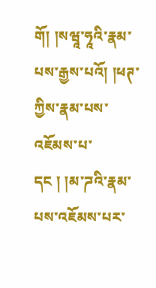གོ། །སཝཱ་ཧཱའི་རྣམ་པས་རྒྱས་པའོ། །ཕཊ་ཀྱིས་རྣམ་པས་འཇོམས་པ་དང ། །མ་ཌའི་རྣམ་པས་འཇོམས་པར་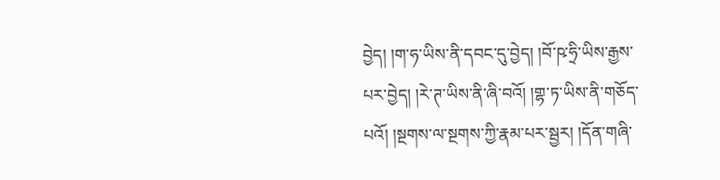བྱེད། །ག་ཧ་ཡིས་ནི་དབང་དུ་བྱེད། །བོ་ཥ་ཧྲི་ཡིས་རྒྱས་པར་བྱེད། །རེ་ཊ་ཡིས་ནི་ཞི་བའོ། །གྷ་ཏ་ཡིས་ནི་གཅོད་པའོ། །སྔགས་ལ་སྔགས་ཀྱི་རྣམ་པར་སྦྱར། །དོན་གཞི་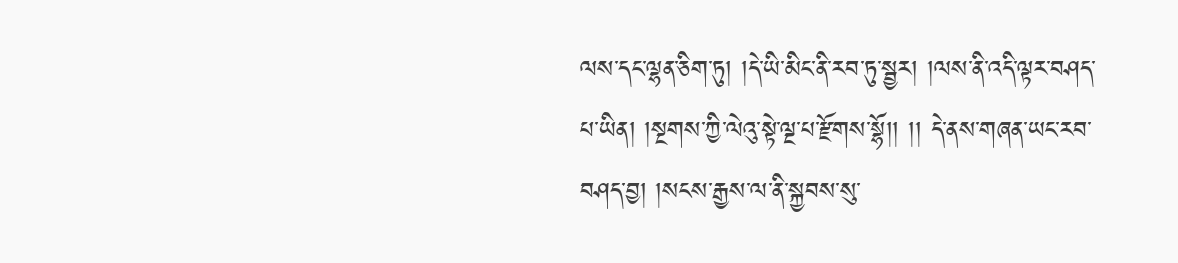ལས་དང་ལྷན་ཅིག་ཏུ། །དེ་ཡི་མིང་ནི་རབ་ཏུ་སྦྱར། །ལས་ནི་འདི་ལྟར་བཤད་པ་ཡིན། །སྔགས་ཀྱི་ལེའུ་སྟེ་ལྔ་པ་རྫོགས་སྷོ།། །། དེ་ནས་གཞན་ཡང་རབ་བཤད་བྱ། །སངས་རྒྱས་ལ་ནི་སྐྱབས་སུ་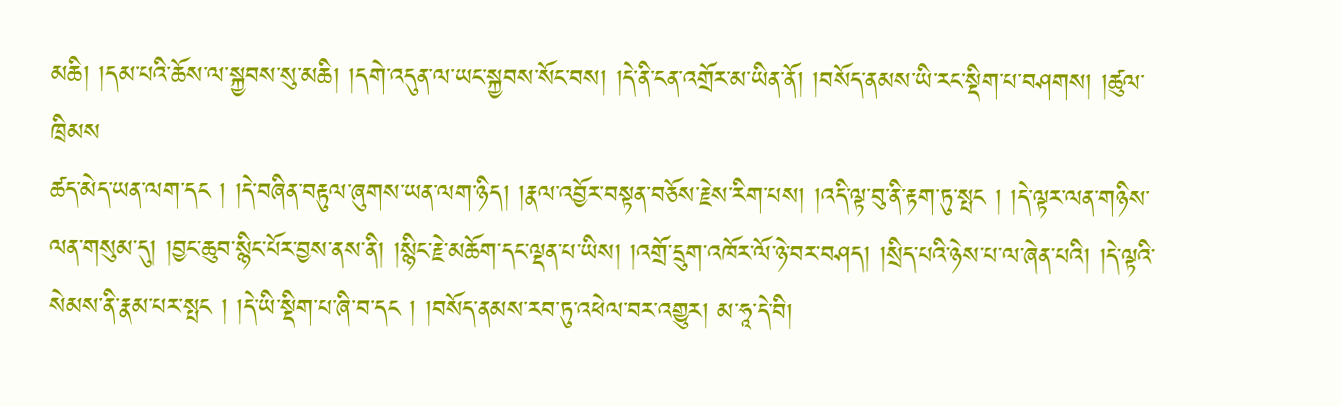མཆི། །དམ་པའི་ཆོས་ལ་སྐྱབས་སུ་མཆི། །དགེ་འདུན་ལ་ཡང་སྐྱབས་སོང་བས། །དེ་ནི་ངན་འགྲོར་མ་ཡིན་ནོ། །བསོད་ནམས་ཡི་རང་སྡིག་པ་བཤགས། །ཚུལ་ཁྲིམས
ཚད་མེད་ཡན་ལག་དང ། །དེ་བཞིན་བརྟུལ་ཞུགས་ཡན་ལག་ཉིད། །རྣལ་འབྱོར་བསྟན་བཅོས་རྗེས་རིག་པས། །འདི་ལྟ་བུ་ནི་རྟག་ཏུ་སྤང ། །དེ་ལྟར་ལན་གཉིས་ལན་གསུམ་དུ། །བྱང་ཆུབ་སྙིང་པོར་བྱས་ནས་ནི། །སྙིང་རྗེ་མཆོག་དང་ལྡན་པ་ཡིས། །འགྲོ་དྲུག་འཁོར་ལོ་ཉེ་བར་བཤད། །སྲིད་པའི་ཉེས་པ་ལ་ཞེན་པའི། །དེ་ལྟའི་སེམས་ནི་རྣམ་པར་སྤང ། །དེ་ཡི་སྡིག་པ་ཞི་བ་དང ། །བསོད་ནམས་རབ་ཏུ་འཕེལ་བར་འགྱུར། མ་ཧཱ་དེ་བི།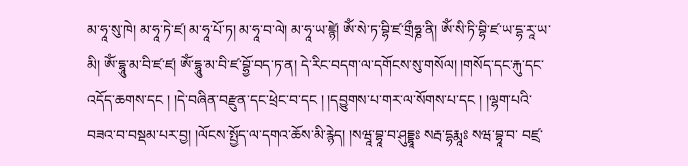མ་ཧཱ་སུ་ཁེ། མ་ཧཱ་ཏེ་ཛ། མ་ཧཱ་པོ་ཏ། མ་ཧཱ་བ་ལེ། མ་ཧཱ་ཡ་ཛྙེ། ཨོཾ་སེ་ཏ་བྷི་ཛ་གྲྀཧྞ་ནི། ཨོཾ་སི་ཏི་བྷི་ཛ་ཡ་དྷ་རཱ་ཡ་མི། ཨོཾ་དྷཱུ་མ་བི་ཛ་ཛ། ཨོཾ་དྷཱུ་མ་བི་ཛ་བྷྱོ་བད་ཏ་ན། དེ་རིང་བདག་ལ་དགོངས་སུ་གསོལ། །གསོད་དང་རྐུ་དང་འདོད་ཆགས་དང ། །དེ་བཞིན་བརྫུན་དང་ཕྲེང་བ་དང ། །དབྱུགས་པ་གར་ལ་སོགས་པ་དང ། །ལྷག་པའི་བཟའ་བ་བསྡམ་པར་བྱ། །ལོངས་སྤྱོད་ལ་དགའ་ཆོས་མི་རྙེད། །སཝཱ་བྷཱ་བ་ཤུདྡྷཱཿ སརྦ་དྷརྨཱཿ སཝ་བྷཱ་བ་ བཛྲ་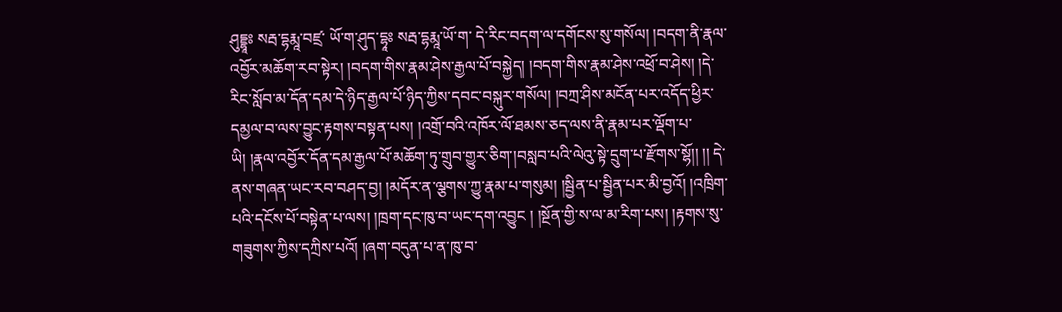ཤུདྡྷཱཿ སརྦ་དྷརྨཱ་བཛྲ་ ཡོ་ག་ཤུད་དྷཱཿ སརྦ་དྷརྨཱ་ཡོ་ག་ དེ་རིང་བདག་ལ་དགོངས་སུ་གསོལ། །བདག་ནི་རྣལ་འབྱོར་མཆོག་རབ་སྟེར། །བདག་གིས་རྣམ་ཤེས་རྒྱལ་པོ་བསྐྱེད། །བདག་གིས་རྣམ་ཤེས་འཕྲོ་བ་ཤེས། །དེ་རིང་སློབ་མ་དོན་དམ་དེ་ཉིད་རྒྱལ་པོ་ཉིད་ཀྱིས་དབང་བསྐུར་གསོལ། །བཀྲ་ཤིས་མངོན་པར་འདོད་ཕྱིར་དམྱལ་བ་ལས་བྱུང་རྟགས་བསྟན་པས། །འགྲོ་བའི་འཁོར་ལོ་ཐམས་ཅད་ལས་ནི་རྣམ་པར་ལྡོག་པ་ཡི། །རྣལ་འབྱོར་དོན་དམ་རྒྱལ་པོ་མཆོག་ཏུ་གྲུབ་གྱུར་ཅིག་།བསླབ་པའི་ལེའུ་སྟེ་དྲུག་པ་རྫོགས་སྷོ།། །། དེ་ནས་གཞན་ཡང་རབ་བཤད་བྱ། །མདོར་ན་ལྕགས་ཀྱུ་རྣམ་པ་གསུམ། །སྦྱིན་པ་སྦྱིན་པར་མི་བྱའོ། །འཁྲིག་པའི་དངོས་པོ་བསྟེན་པ་ལས། །ཁྲག་དང་ཁུ་བ་ཡང་དག་འབྱུང ། །སྔོན་གྱི་ས་ལ་མ་རིག་པས། །རྟགས་སུ་གཟུགས་ཀྱིས་དཀྲིས་པའོ། །ཞག་བདུན་པ་ན་ཁུ་བ་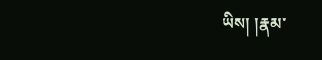ཡིས། །རྣམ་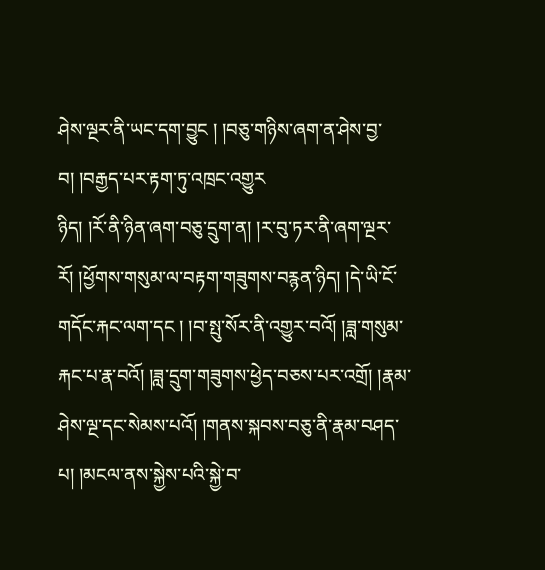ཤེས་ལྔར་ནི་ཡང་དག་བྱུང ། །བཅུ་གཉིས་ཞག་ན་ཤེས་བྱ་བ། །བརྒྱད་པར་རྟག་ཏུ་འཁྲང་འགྱུར
ཉིད། །རོ་ནི་ཉིན་ཞག་བཅུ་དྲུག་ན། །ར་བུ་ཏར་ནི་ཞག་ལྔར་རོ། །ཕྱོགས་གསུམ་ལ་བརྟག་གཟུགས་བརྙན་ཉིད། །དེ་ཡི་ངོ་གདོང་རྐང་ལག་དང ། །བ་སྤུ་སོར་ནི་འགྱུར་བའོ། །ཟླ་གསུམ་རྐང་པ་རྣ་བའོ། །ཟླ་དྲུག་གཟུགས་ཕྱེད་བཅས་པར་འགྲོ། །རྣམ་ཤེས་ལྔ་དང་སེམས་པའོ། །གནས་སྐབས་བཅུ་ནི་རྣམ་བཤད་པ། །མངལ་ནས་སྐྱེས་པའི་སྐྱེ་བ་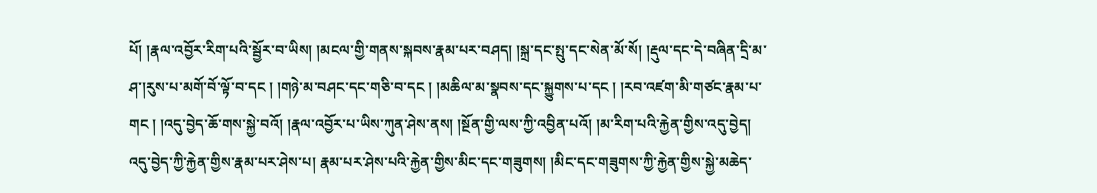པོ། །རྣལ་འབྱོར་རིག་པའི་སྦྱོར་བ་ཡིས། །མངལ་གྱི་གནས་སྐབས་རྣམ་པར་བཤད། །སྐྲ་དང་སྤུ་དང་སེན་མོ་སོ། །རྡུལ་དང་དེ་བཞིན་དྲི་མ་ཤ་།རུས་པ་མགོ་བོ་ལྟོ་བ་དང ། །གཉེ་མ་བཤང་དང་གཅི་བ་དང ། །མཆིལ་མ་སྣབས་དང་སྐྱུགས་པ་དང ། །རབ་འཛག་མི་གཙང་རྣམ་པ་གང ། །འདུ་བྱེད་ཆོ་གས་སྐྱེ་བའོ། །རྣལ་འབྱོར་པ་ཡིས་ཀུན་ཤེས་ནས། །སྔོན་གྱི་ལས་ཀྱི་འབྱིན་པའོ། །མ་རིག་པའི་རྐྱེན་གྱིས་འདུ་བྱེད། འདུ་བྱེད་ཀྱི་རྐྱེན་གྱིས་རྣམ་པར་ཤེས་པ། རྣམ་པར་ཤེས་པའི་རྐྱེན་གྱིས་མིང་དང་གཟུགས། །མིང་དང་གཟུགས་ཀྱི་རྐྱེན་གྱིས་སྐྱེ་མཆེད་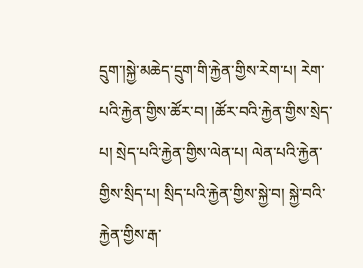དྲུག་།སྐྱེ་མཆེད་དྲུག་གི་རྐྱེན་གྱིས་རེག་པ། རེག་པའི་རྐྱེན་གྱིས་ཚོར་བ། །ཚོར་བའི་རྐྱེན་གྱིས་སྲེད་པ། སྲེད་པའི་རྐྱེན་གྱིས་ལེན་པ། ལེན་པའི་རྐྱེན་གྱིས་སྲིད་པ། སྲིད་པའི་རྐྱེན་གྱིས་སྐྱེ་བ། སྐྱེ་བའི་རྐྱེན་གྱིས་རྒ་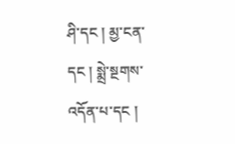ཤི་དང ། མྱ་ངན་དང ། སྨྲེ་སྔགས་འདོན་པ་དང །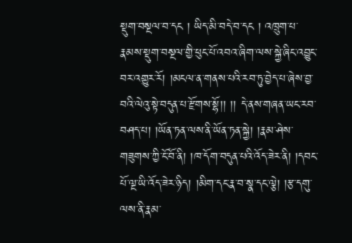སྡུག་བསྔལ་བ་དང ། ཡིད་མི་བདེ་བ་དང ། འཁྲུག་པ་རྣམས་སྡུག་བསྔལ་གྱི་ཕུང་པོ་འབའ་ཞིག་ལས་སྐྱེ་ཞིང་འབྱུང་བར་འགྱུར་རོ། །མངལ་ན་གནས་པའི་རབ་ཏུ་བྱེད་པ་ཞེས་བྱ་བའི་ལེའུ་སྟེ་བདུན་པ་རྫོགས་སྷོ།། །། དེ་ནས་གཞན་ཡང་རབ་བཤད་པ། །ཡོན་ཏན་ལས་ནི་ཡོན་ཏན་སྐྱེ། །རྣམ་ཤེས་གཟུགས་ཀྱི་ངོ་བོ་ནི། །ཁ་དོག་བདུན་པའི་འོད་ཟེར་ནི། །དབང་པོ་ལྔ་ཡི་འོད་ཟེར་ཉིད། །མིག་དང་རྣ་བ་སྣ་དང་ལྕེ། །རྩ་དགུ་ལས་ནི་རྣམ་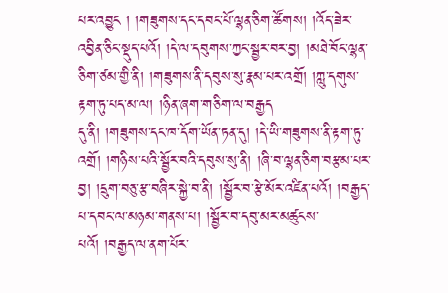པར་འབྱུང ། །གཟུགས་དང་དབང་པོ་ལྷན་ཅིག་ཚོགས། །འོད་ཟེར་འབྱིན་ཅིང་སྡུད་པའོ། །དེ་ལ་དབུགས་ཀྱང་སྦྱར་བར་བྱ། །མཐེ་བོང་ལྷན་ཅིག་ཙམ་གྱི་ནི། །གཟུགས་ནི་དབུས་སུ་རྣམ་པར་འགྲོ། །ཀླུ་དགུས་རྟག་ཏུ་པད་མ་ལ། །ཉིན་ཞག་གཅིག་ལ་བརྒྱད
དུ་ནི། །གཟུགས་དང་ཁ་དོག་ཡོན་ཏན་དུ། །དེ་ཡི་གཟུགས་ནི་རྟག་ཏུ་འགྲོ། །གཉིས་པའི་སྦྱོར་བའི་དབུས་སུ་ནི། །ཞི་བ་ལྷན་ཅིག་བརྩམ་པར་བྱ། །དྲུག་བཅུ་རྩ་བཞིར་སྐྱེ་བ་ནི། །སྦྱོར་བ་རྩེ་མོར་འཛིན་པའོ། །བརྒྱད་པ་དབང་ལ་མཉམ་གནས་པ། །སྦྱོར་བ་དབུ་མར་མཚུངས་པའོ། །བརྒྱད་ལ་ནག་པོར་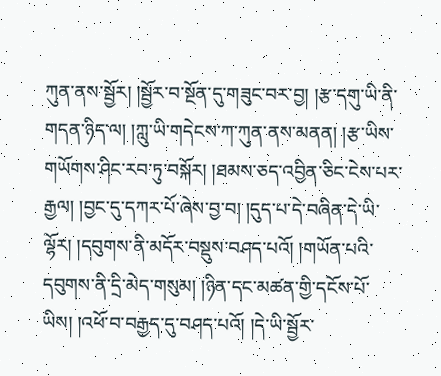ཀུན་ནས་སྦྱོར། །སྦྱོར་བ་སྔོན་དུ་གཟུང་བར་བྱ། །རྩ་དགུ་ཡི་ནི་གདན་ཉིད་ལ། །ཀླུ་ཡི་གདེངས་ཀ་ཀུན་ནས་མནན། །རྩ་ཡིས་གཡོགས་ཤིང་རབ་ཏུ་བསྐོར། །ཐམས་ཅད་འབྱིན་ཅིང་ངེས་པར་རྒྱལ། །བྱང་དུ་དཀར་པོ་ཞེས་བྱ་བ། །དུད་པ་དེ་བཞིན་དེ་ཡི་ལྷོར། །དབུགས་ནི་མདོར་བསྡུས་བཤད་པའོ། །གཡོན་པའི་དབུགས་ནི་དྲི་མེད་གསུམ། །ཉིན་དང་མཚན་གྱི་དངོས་པོ་ཡིས། །འཕོ་བ་བརྒྱད་དུ་བཤད་པའོ། །དེ་ཡི་སྦྱོར་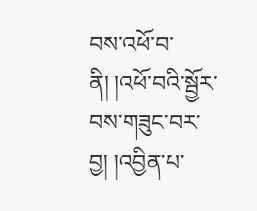བས་འཕོ་བ་ནི། །འཕོ་བའི་སྦྱོར་བས་གཟུང་བར་བྱ། །འབྱིན་པ་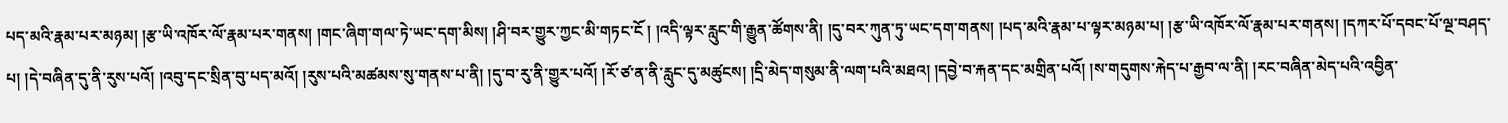པད་མའི་རྣམ་པར་མཉམ། །རྩ་ཡི་འཁོར་ལོ་རྣམ་པར་གནས། །གང་ཞིག་གལ་ཏེ་ཡང་དག་མིས། །ཤི་བར་གྱུར་ཀྱང་མི་གཏང་ངོ ། །འདི་ལྟར་རླུང་གི་རྒྱུན་ཚོགས་ནི། །དུ་བར་ཀུན་ཏུ་ཡང་དག་གནས། །པད་མའི་རྣམ་པ་ལྟར་མཉམ་པ། །རྩ་ཡི་འཁོར་ལོ་རྣམ་པར་གནས། །དཀར་པོ་དབང་པོ་ལྔ་བཤད་པ། །དེ་བཞིན་དུ་ནི་རུས་པའོ། །འབུ་དང་སྲིན་བུ་པད་མའོ། །རུས་པའི་མཚམས་སུ་གནས་པ་ནི། །དུ་བ་རུ་ནི་གྱུར་པའོ། །རོ་ཙ་ན་ནི་རླུང་དུ་མཚུངས། །དྲི་མེད་གསུམ་ནི་ལག་པའི་མཐའ། །དབྱེ་བ་རྐན་དང་མགྲིན་པའོ། །ས་གདུགས་རྐེད་པ་རྒྱབ་ལ་ནི། །རང་བཞིན་མེད་པའི་འབྱིན་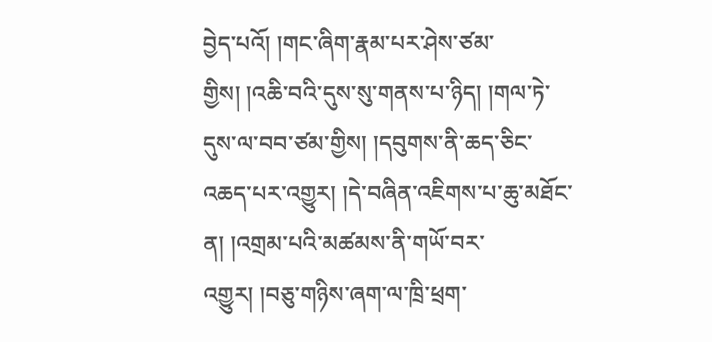བྱེད་པའོ། །གང་ཞིག་རྣམ་པར་ཤེས་ཙམ་གྱིས། །འཆི་བའི་དུས་སུ་གནས་པ་ཉིད། །གལ་ཏེ་དུས་ལ་བབ་ཙམ་གྱིས། །དབུགས་ནི་ཆད་ཅིང་འཆད་པར་འགྱུར། །དེ་བཞིན་འཇིགས་པ་ཆུ་མཐོང་ན། །འགྲམ་པའི་མཚམས་ནི་གཡོ་བར་འགྱུར། །བཅུ་གཉིས་ཞག་ལ་ཁྲི་ཕྲག་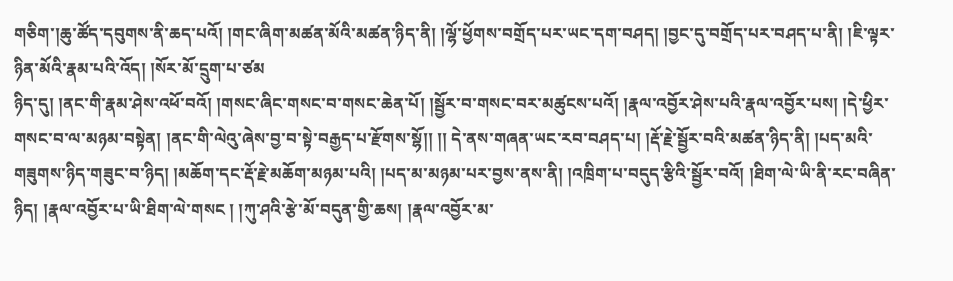གཅིག་།ཆུ་ཚོད་དབུགས་ནི་ཆད་པའོ། །གང་ཞིག་མཚན་མོའི་མཚན་ཉིད་ནི། །ལྷོ་ཕྱོགས་བགྲོད་པར་ཡང་དག་བཤད། །བྱང་དུ་བགྲོད་པར་བཤད་པ་ནི། །ཇི་ལྟར་ཉིན་མོའི་རྣམ་པའི་འོད། །སོར་མོ་དྲུག་པ་ཙམ
ཉིད་དུ། །ནང་གི་རྣམ་ཤེས་འཕོ་བའོ། །གསང་ཞིང་གསང་བ་གསང་ཆེན་པོ། །སྦྱོར་བ་གསང་བར་མཚུངས་པའོ། །རྣལ་འབྱོར་ཤེས་པའི་རྣལ་འབྱོར་པས། །དེ་ཕྱིར་གསང་བ་ལ་མཉམ་བསྟེན། །ནང་གི་ལེའུ་ཞེས་བྱ་བ་སྟེ་བརྒྱད་པ་རྫོགས་སྷོ།། །། དེ་ནས་གཞན་ཡང་རབ་བཤད་པ། །རྡོ་རྗེ་སྦྱོར་བའི་མཚན་ཉིད་ནི། །པད་མའི་གཟུགས་ཉིད་གཟུང་བ་ཉིད། །མཆོག་དང་རྡོ་རྗེ་མཆོག་མཉམ་པའི། །པད་མ་མཉམ་པར་བྱས་ནས་ནི། །འཁྲིག་པ་བདུད་རྩིའི་སྦྱོར་བའོ། །ཐིག་ལེ་ཡི་ནི་རང་བཞིན་ཉིད། །རྣལ་འབྱོར་པ་ཡི་ཐིག་ལེ་གསང ། །ཀུ་ཤའི་རྩེ་མོ་བདུན་གྱི་ཆས། །རྣལ་འབྱོར་མ་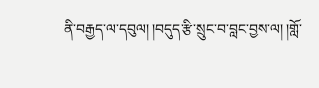ནི་བརྒྱད་ལ་དབུལ། །བདུད་རྩི་སྲུང་བ་བླང་བྱས་ལ། །གློ་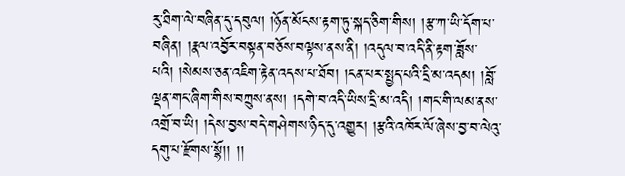རུ་ཐིག་ལེ་བཞིན་དུ་དབུལ། །ཉོན་མོངས་རྟག་ཏུ་སྐད་ཅིག་གིས། །རྩ་ཀ་ཡི་དོག་པ་བཞིན། །རྣལ་འབྱོར་བསྟན་བཅོས་བལྟས་ནས་ནི། །འདུལ་བ་འདི་ནི་རྟག་ཟློས་པའི། །སེམས་ཅན་འཇིག་རྟེན་འདས་པ་ཐོབ། །ངན་པར་སྤྱད་པའི་དྲི་མ་འདམ། །བློ་ལྡན་གང་ཞིག་གིས་བཀྲུས་ནས། །དགེ་བ་འདི་ཡིས་དྲི་མ་འདི། །གང་གི་ལམ་ནས་འགྲོ་བ་ཡི། །དེས་བྱས་བདེ་གཤེགས་ཉིད་དུ་འགྱུར། །རྩའི་འཁོར་ལོ་ཞེས་བྱ་བ་ལེའུ་དགུ་པ་རྫོགས་སྷོ།། །།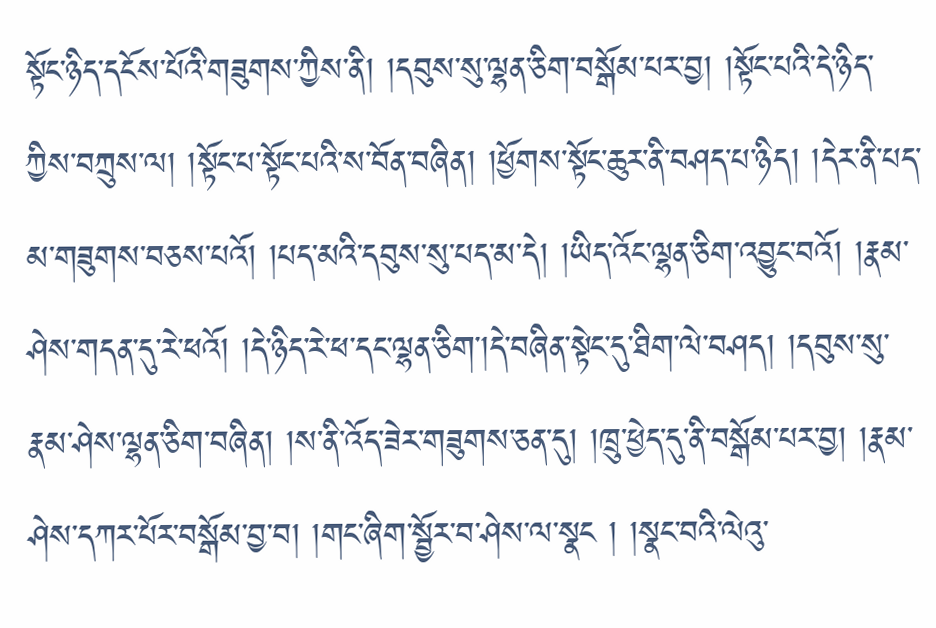སྟོང་ཉིད་དངོས་པོའི་གཟུགས་ཀྱིས་ནི། །དབུས་སུ་ལྷན་ཅིག་བསྒོམ་པར་བྱ། །སྟོང་པའི་དེ་ཉིད་ཀྱིས་བཀྲུས་ལ། །སྟོང་པ་སྟོང་པའི་ས་བོན་བཞིན། །ཕྱོགས་སྟོང་ཆུར་ནི་བཤད་པ་ཉིད། །དེར་ནི་པད་མ་གཟུགས་བཅས་པའོ། །པད་མའི་དབུས་སུ་པད་མ་དེ། །ཡིད་འོང་ལྷན་ཅིག་འབྱུང་བའོ། །རྣམ་ཤེས་གདན་དུ་རེ་ཕའོ། །དེ་ཉིད་རེ་ཕ་དང་ལྷན་ཅིག་།དེ་བཞིན་སྟེང་དུ་ཐིག་ལེ་བཤད། །དབུས་སུ་རྣམ་ཤེས་ལྷན་ཅིག་བཞིན། །ས་ནི་འོད་ཟེར་གཟུགས་ཅན་དུ། །ཁྲུ་ཕྱེད་དུ་ནི་བསྒོམ་པར་བྱ། །རྣམ་ཤེས་དཀར་པོར་བསྒོམ་བྱ་བ། །གང་ཞིག་སྦྱོར་བ་ཤེས་ལ་སྣང ། །སྣང་བའི་ལེའུ་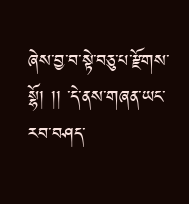ཞེས་བྱ་བ་སྟེ་བཅུ་པ་རྫོགས་སྷོ། །། ་དེ་ནས་གཞན་ཡང་རབ་བཤད་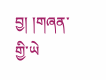བྱ། །གཞན་གྱི་ཡེ